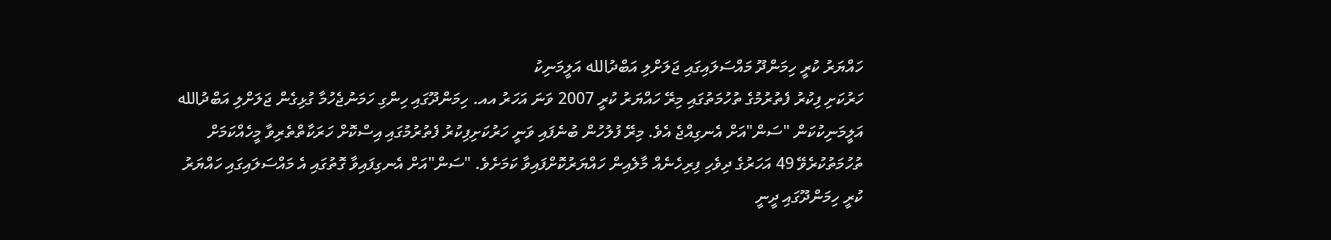ހައްޔަރު ކުރީ ހިމަންދޫ މައްސަލައިގައި ޖަލަށްލި އަބްދުالله އަލީމަނިކު
ހަރުކަށި ފިކުރު ފެތުރުމުގެ ތުހުމަތުގައި މިރޭ ހައްޔަރު ކުރީ 2007 ވަނަ އަހަރު އއ. ހިމަންދޫގައި ހިންގި ހަމަނުޖެހުމާ ގުޅިގެން ޖަލަށްލި އަބްދުالله އަލީމަނިކުކަން "ސަން"އަށް އެނގިއްޖެ އެވެ. މިރޭ ފުލުހުން ބުނެފައި ވަނީ ހަރުކަށިފިކުރު ފެތުރުމުގައި އިސްކޮށް ހަރަކާތްތެރިވާ މީހެއްކަމަށް ތުހުމަތުކުރެވޭ 49 އަހަރުގެ ދިވެހި ފިރިހެނެއް މާލެއިން ހައްޔަރުކޮށްފައިވާ ކަމަށެވެ. "ސަން"އަށް އެނގިފައިވާ ގޮތުގައި އެ މައްސަލައިގައި ހައްޔަރު ކުރީ ހިމަންދޫގައި ދީނީ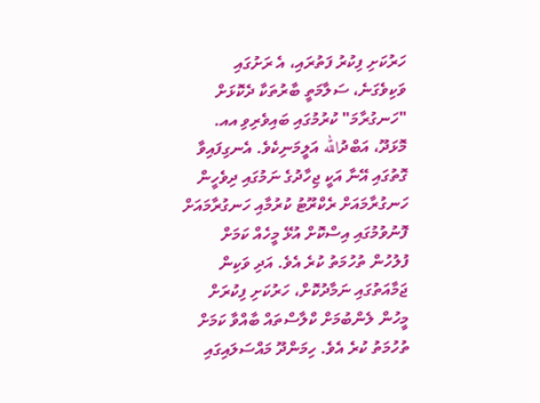ހަރުކަށި ފިކުރު ފަތުރައި، އެ ރަށުގައި ވަކިވެގަނެ، ސަލާމަތީ ބާރުތަކާ ދެކޮޅަށް "ހަނގުރާމަ" ކުރުމުގައި ބައިވެރިވި އއ. މޮޅަދޫ، އަބްދުالله އަލީމަނިކެވެ. އެނގިފައިވާ ގޮތުގައި އޭނާ އަކީ ޖިހާދުގެ ނަމުގައި ދިވެހީން ހަނގުރާމައަށް ރެކްރޫޓު ކުރުމާއި ހަނގުރާމައަށް ފޮނުވުމުގައި އިސްކޮށް އުޅޭ މީހެއް ކަމަށް ފުލުހުން ތުހުމަތު ކުރެ އެވެ. އަދި ވަކިން ޖަމާއަތުގައި ނަމާދުކޮށް، ހަރުކަށި ފިކުރަށް މީހުން ލެންބުމަށް ކްލާސްތައް ބާއްވާ ކަމަށް ތުހުމަތު ކުރެ އެވެ. ހިމަންދޫ މައްސަލައިގައި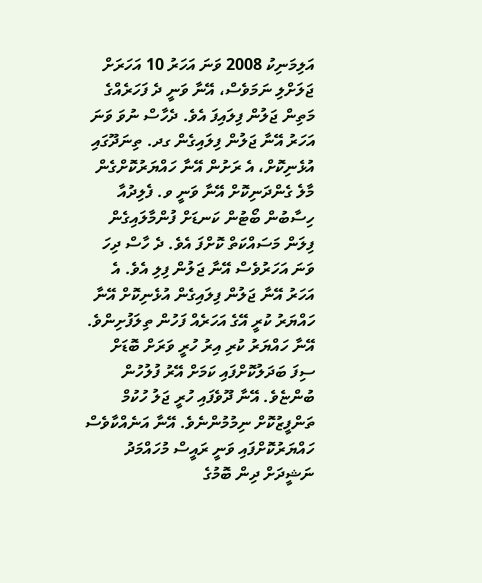އަލިމަނިކު 2008 ވަނަ އަހަރު 10 އަހަރަށް ޖަލަށްލި ނަމަވެސް، އޭނާ ވަނީ ދެ ފަހަރެއްގެ މަތިން ޖަލުން ފިލައިފަ އެވެ. ދެހާސް ނުވަ ވަނަ އަހަރު އޭނާ ޖަލުން ފިލައިގެން ގދ. ތިނަދޫގައި އުޅެނިކޮށް، އެ ރަށުން އޭނާ ހައްޔަރުކޮށްގެން މާލެ ގެންދަނިކޮށް އޭނާ ވަނީ ވ. ފެލިދުއާ ހިސާބުން ބޯޓުން ކަނޑަށް ފުންމާލައިގެން ފިލަން މަސައްކަތް ކޮށްފަ އެވެ. ދެ ހާސް ދިހަ ވަނަ އަހަރުވެސް އޭނާ ޖަލުން ފިލި އެވެ. އެ އަހަރު އޭނާ ޖަލުން ފިލައިގެން އުޅެނިކޮށް އޭނާ ހައްޔަރު ކުރީ އޭގެ އަހަރެއް ފަހުން ތިލަފުށިންވެ. އޭނާ ހައްޔަރު ކުރި އިރު ހުރީ ވަރަށް ބޮޑަށް ސިފަ ބަދަލުކޮށްފައި ކަމަށް އޭރު ފުލުހުން ބުންޏެވެ. އޭނާ ދޫވެފައި ހުރީ ޖަލު ހުކުމް ތަންފީޒުކޮށް ނިމުމުންނެވެ. އޭނާ އަނެއްކާވެސް ހައްޔަރުކޮށްފައި ވަނީ ރައީސް މުހައްމަދު ނަޝީދަށް ދިން ބޮމުގެ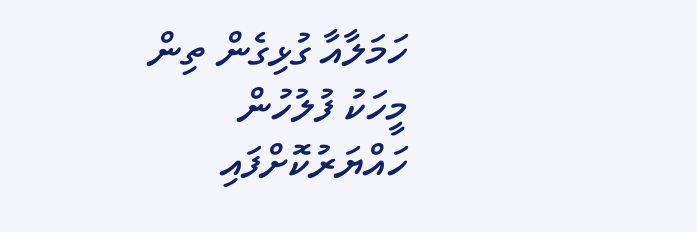ހަމަލާއާ ގުޅިގެން ތިން މީހަކު ފުލުހުން ހައްޔަރުކޮށްފައި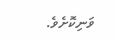ވަނިކޮށެވެ.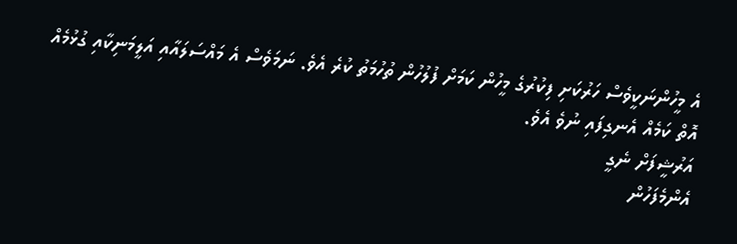އެ މީހުންނަކީވެސް ހަރުކަށި ފިކުރުގެ މީހުން ކަމަށް ފުލުހުން ތުހުމަތު ކުރެ އެވެ. ނަމަވެސް އެ މައްސަލައާއި އަލީމަނިކާއި ގުޅުމެއް އޮތް ކަމެއް އެނގިފައި ނުވެ އެވެ.
އަރުޝީފަށް ނެގީ
އެންމެފަހުން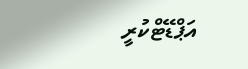އަޕްޑޭޓްކުރީ